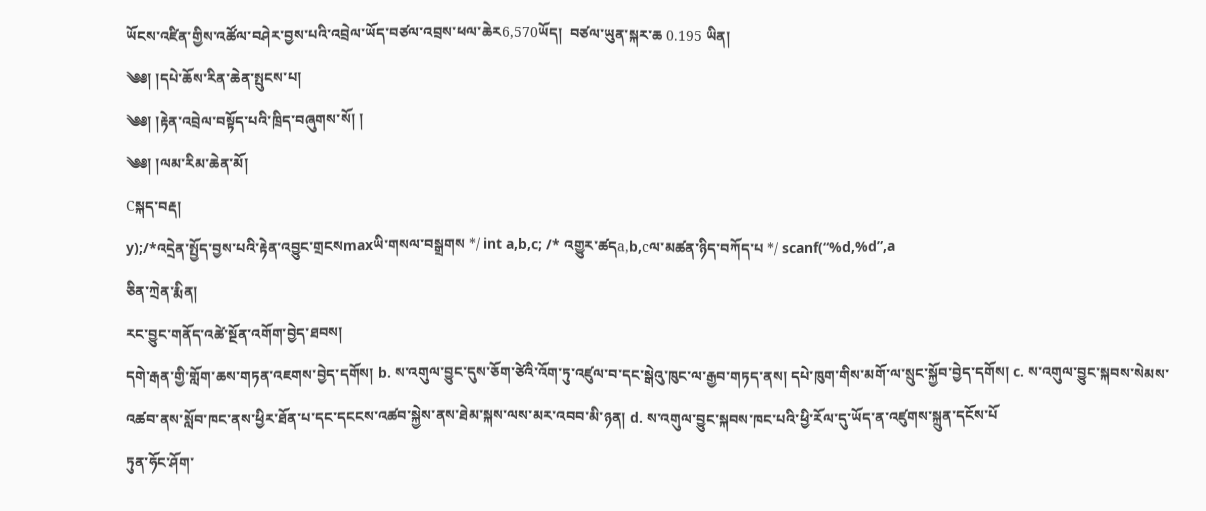ཡོངས་འཛིན་གྱིས་འཚོལ་བཤེར་བྱས་པའི་འབྲེལ་ཡོད་བཙལ་འབྲས་ཕལ་ཆེར6,570ཡོད།  བཙལ་ཡུན་སྐར་ཆ 0.195 ཡིན།
༄༅། །དཔེ་ཆོས་རིན་ཆེན་སྤུངས་པ།
༄༅། །རྟེན་འབྲེལ་བསྟོད་པའི་ཁྲིད་བཞུགས་སོ། །
༄༅། །ལམ་རིམ་ཆེན་མོ།
Cསྐད་བརྡ།
y);/*འདྲེན་སྤྱོད་བྱས་པའི་རྟེན་འབྱུང་གྲངསmaxཡི་གསལ་བསྒྲགས */ int a,b,c; /* འགྱུར་ཚདa,b,cལ་མཚན་ཉིད་བཀོད་པ */ scanf(“%d,%d”,a
ཅིན་ཀྲེན་རྨིན།
རང་བྱུང་གནོད་འཚེ་སྔོན་འགོག་བྱེད་ཐབས།
དགེ་རྒན་གྱི་གློག་ཆས་གཏན་འཇགས་བྱེད་དགོས། b. ས་འགུལ་བྱུང་དུས་ཅོག་ཙེའི་འོག་ཏུ་འཛུལ་བ་དང་སྒེའུ་ཁུང་ལ་རྒྱབ་གཏད་ནས། དཔེ་ཁུག་གིས་མགོ་ལ་སྲུང་སྐྱོབ་བྱེད་དགོས། c. ས་འགུལ་བྱུང་སྐབས་སེམས་འཚབ་ནས་སློབ་ཁང་ནས་ཕྱིར་ཐོན་པ་དང་དངངས་འཚབ་སྐྱེས་ནས་ཐེམ་སྐས་ལས་མར་འབབ་མི་ཉན། d. ས་འགུལ་བྱུང་སྐབས་ཁང་པའི་ཕྱི་རོལ་དུ་ཡོད་ན་འཛུགས་སྐྲུན་དངོས་པོ
ཏུན་ཧོང་ཤོག་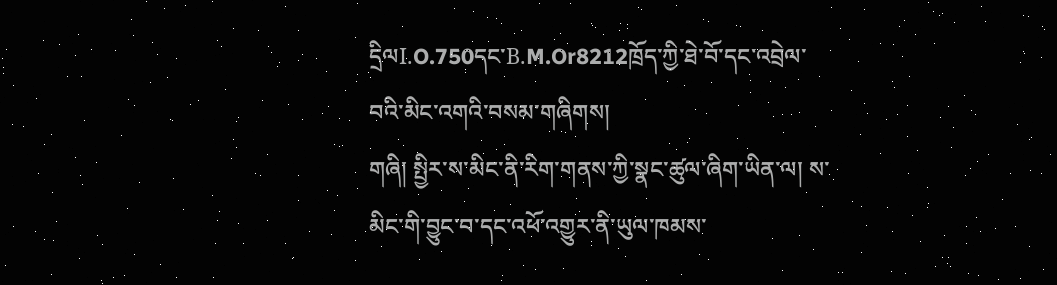དྲིལI.O.750དང་B.M.Or8212ཁྲོད་ཀྱི་ཐེ་བོ་དང་འབྲེལ་བའི་མིང་འགའི་བསམ་གཞིགས།
གཞི། སྤྱིར་ས་མིང་ནི་རིག་གནས་ཀྱི་སྣང་ཚུལ་ཞིག་ཡིན་ལ། ས་མིང་གི་བྱུང་བ་དང་འཕོ་འགྱུར་ནི་ཡུལ་ཁམས་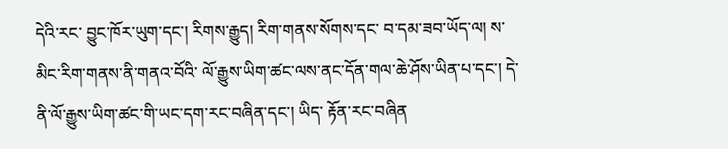དེའི་རང་ བྱུང་ཁོར་ཡུག་དང་། རིགས་རྒྱུད། རིག་གནས་སོགས་དང་ བ་དམ་ཟབ་ཡོད་ལ། ས་མིང་རིག་གནས་ནི་གནའ་བོའི་ ལོ་རྒྱུས་ཡིག་ཚང་ལས་ནང་དོན་གལ་ཆེ་ཤོས་ཡིན་པ་དང་། དེ་ནི་ལོ་རྒྱུས་ཡིག་ཚང་གི་ཡང་དག་རང་བཞིན་དང་། ཡིད་ རྟོན་རང་བཞིན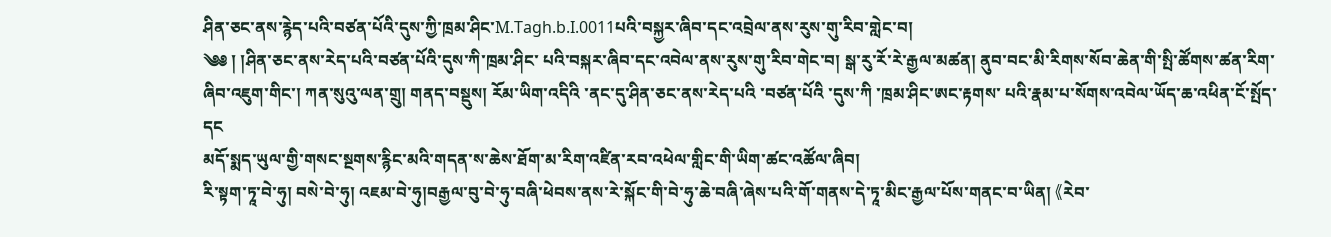ཤིན་ཅང་ནས་རྙེད་པའི་བཙན་པོའི་དུས་ཀྱི་ཁྲམ་ཤིང་M.Tagh.b.I.0011པའི་བསྐྱར་ཞིབ་དང་འབྲེལ་ནས་རུས་གུ་རིབ་གླེང་བ།
༄༅ ། །ཤིན་ཅང་ནས་རེད་པའི་བཙན་པོའི་དུས་ཀི་ཁྲམ་ཤིང་ པའི་བསྐར་ཞིབ་དང་འབེལ་ནས་རུས་གུ་རིབ་གེང་བ། སྒ་རུ་རོ་རེ་རྒྱལ་མཚན། ནུབ་བང་མི་རིགས་སོབ་ཆེན་གི་སྤི་ཚོགས་ཚན་རིག་ཞིབ་འཇུག་གིང་། ཀན་སུའུ་ལན་གྲུ། གནད་བསྡུས། རོམ་ཡིག་འདིའི ་ནང་དུ་ཤིན་ཅང་ནས་རེད་པའི ་བཙན་པོའི ་དུས་ཀི ་ཁྲམ་ཤིང་ཨང་རྟགས་ པའི་རྣམ་པ་སོགས་འབེལ་ཡོད་ཆ་འཕིན་ངོ་སྤོད་དང
མདོ་སྨད་ཡུལ་གྱི་གསང་སྔགས་རྙིང་མའི་གདན་ས་ཆེས་ཐོག་མ་རིག་འཛིན་རབ་འཕེལ་གླིང་གི་ཡིག་ཚང་འཚོལ་ཞིབ།
རི་སྟག་ཏཱ་བེ་ཧུ། བསེ་བེ་ཧུ། འཇམ་བེ་ཧུ།བརྒྱལ་བུ་བེ་ཧུ་བཞི་ཕེབས་ནས་རེ་སྐོང་གི་བེ་ཧུ་ཆེ་བཞི་ཞེས་པའི་གོ་གནས་དེ་ཏཱ་མིང་རྒྱལ་པོས་གནང་བ་ཡིན། 《རེབ་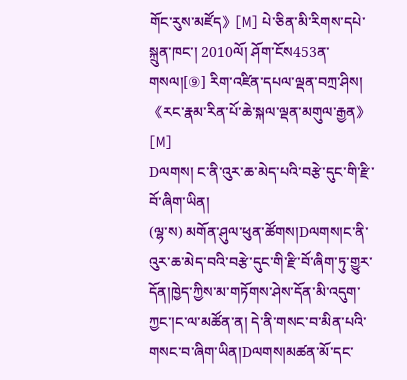གོང་རུས་མཛོད》[M] པེ་ཅིན་མི་རིགས་དཔེ་སྐྲུན་ཁང་། 2010ལོ། ཤོག་ངོས453ན་གསལ།[⑨] རིག་འཛིན་དཔལ་ལྡན་བཀྲ་ཤིས། 《རང་རྣམ་རིན་པོ་ཆེ་སྐལ་ལྡན་མགུལ་རྒྱན》[M]
Dལགས། ང་ནི་འུར་ཆ་མེད་པའི་བརྩེ་དུང་གི་རྫི་བོ་ཞིག་ཡིན།
(ལྷ་ས) མགོན་ཤུལ་ཕུན་ཚོགས།Dལགས།ང་ནི་འུར་ཆ་མེད་བའི་བརྩེ་དུང་གི་རྫི་བོ་ཞིག་ཏུ་གྱུར་དོན།ཁྱེད་ཀྱིས་མ་གཏོགས་ཤེས་དོན་མི་འདུག་ཀྱང་།ང་ལ་མཚོན་ན། དེ་ནི་གསང་བ་མིན་པའི་གསང་བ་ཞིག་ཡིན།Dལགས།མཚན་མོ་དང་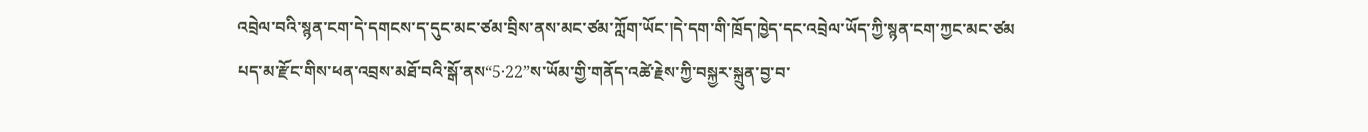འབྲེལ་བའི་སྙན་ངག་དེ་དགངས་ད་དུང་མང་ཙམ་བྲིས་ནས་མང་ཙམ་ཀློག་ཡོང་།དེ་དག་གི་ཁྲོད་ཁྱེད་དང་འབྲེལ་ཡོད་ཀྱི་སྙན་ངག་ཀྱང་མང་ཙམ
པད་མ་རྫོང་གིས་ཕན་འབྲས་མཐོ་བའི་སྒོ་ནས“5·22”ས་ཡོམ་གྱི་གནོད་འཚེ་རྗེས་ཀྱི་བསྐྱར་སྐྲུན་བྱ་བ་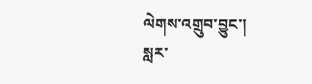ལེགས་འགྲུབ་བྱུང་།
སླར་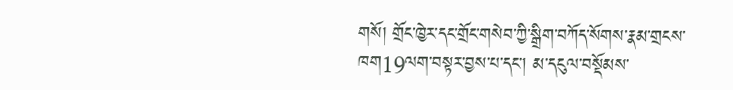གསོ། གྲོང་ཁྱེར་དང་གྲོང་གསེབ་ཀྱི་སྒྲིག་བཀོད་སོགས་རྣམ་གྲངས་ཁག19ལག་བསྟར་བྱས་པ་དང་། མ་དངུལ་བསྡོམས་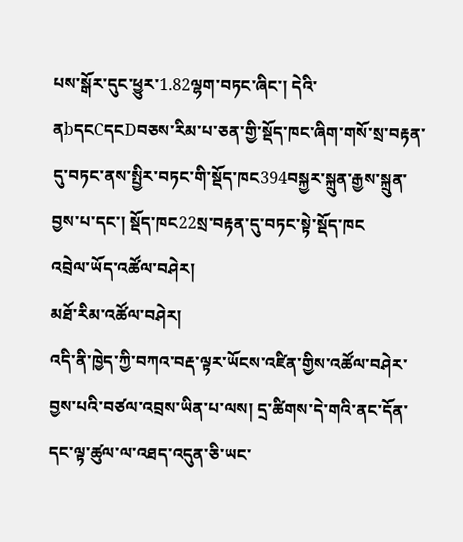པས་སྒོར་དུང་ཕྱུར་1.82ལྷག་བཏང་ཞིང་། དེའི་ནbདངCདངDབཅས་རིམ་པ་ཅན་གྱི་སྡོད་ཁང་ཞིག་གསོ་སྲ་བརྟན་དུ་བཏང་ནས་སྤྱིར་བཏང་གི་སྡོད་ཁང394བསྐྱར་སྐྲུན་རྒྱས་སྐྲུན་བྱས་པ་དང་། སྡོད་ཁང22སྲ་བརྟན་དུ་བཏང་སྟེ་སྡོད་ཁང
འབྲེལ་ཡོད་འཚོལ་བཤེར།
མཐོ་རིམ་འཚོལ་བཤེར།
འདི་ནི་ཁྱེད་ཀྱི་བཀའ་བརྡ་ལྟར་ཡོངས་འཛིན་གྱིས་འཚོལ་བཤེར་བྱས་པའི་བཙལ་འབྲས་ཡིན་པ་ལས། དྲ་ཚིགས་དེ་གའི་ནང་དོན་དང་ལྟ་ཚུལ་ལ་འཐད་འདུན་ཅི་ཡང་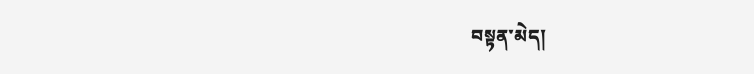བསྟན་མེད།